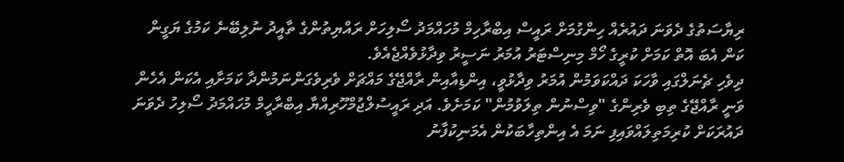ރިޔާސަތުގެ ދެވަނަ ދައުރެއް ހިންގުމަށް ރައީސް އިބްރާހިމް މުހައްމަދު ސޯލިހަށް ރައްޔިތުންގެ ތާއީދު ނުލިބޭނެ ކަމުގެ ޔަގީން ކަން އެބަ އޮތް ކަމަށް ކުރީގެ ހޯމް މިނިސްޓަރު އުމަރު ނަސީރު ވިދާޅުވެއްޖެއެވެ.
ދިވެހި ޗެނަލްގައި ވާހަކަ ދައްކަވަމުން އުމަރު ވިދާޅުވީ، އިންޑިއާއިން ރާއްޖޭގެ މައްޗަށް ވެރިވެގަންނަމުންދާ ކަމަށާއި އެކަން އެހެން ވަނީ ރާއްޖޭގެ ތިބި ވެރިންގެ "ވިސްނުން ތިލަވުމުން" ކަމަށެވެ. އަދި ރައީސުލްޖުމްހޫރިއްޔާ އިބްރާހީމް މުހައްމަދު ސޯލިހު ދެވަނަ ދައުރަކަށް ކުރިމަތިލައްވައިފި ނަމަ އެ އިންތިހާބަކުން އެމަނިކުފާނު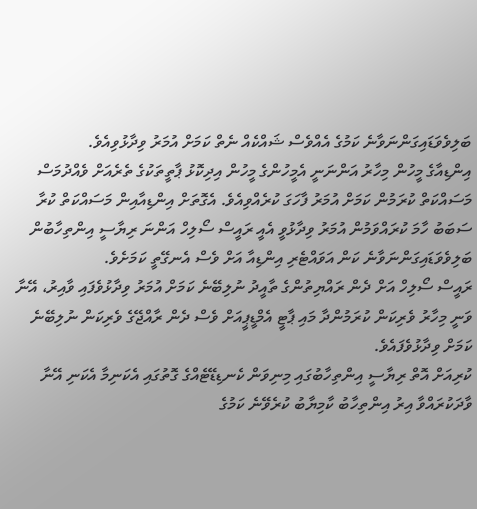ބަލިވެވަޑައިގަންނަވާނެ ކަމުގެ އެއްވެސް ޝައްކެއް ނެތް ކަމަށް އުމަރު ވިދާޅުވިއެވެ.
އިންޑިއާގެ މީހުން މިހާރު އަންނަނީ އެމީހުންގެ މީހުން އިދިކޮޅު ޕާތީތަކުގެ ތެރެއަށް ވެއްދުމަސް މަސައްކަތް ކުރަމުން ކަމަށް އުމަރު ފާހަގަ ކުރެއްވިއެވެ. އެގޮތަށް އިންޑިއާއިން މަސައްކަތް ކުރާ ސަބަބު ހާމަ ކުރައްވަމުން އުމަރު ވިދާޅުވީ އެއީ ރައީސް ސޯލިހް އަންނަ ރިޔާސީ އިންތިހާބުން ބަލިވެވަޑައިގަންނަވާނެ ކަން އަވައްޓެރި އިންޑިއާ އަށް ވެސް އެނގޭތީ ކަމަށެވެ.
ރައީސް ސޯލިހް އަށް ދެން ރައްޔިތުންގެ ތާއީދު ނުލިބޭނެ ކަމަށް އުމަރު ވިދާޅުވެފައި ވާއިރު، އޭނާ ވަނީ މިހާރު ވެރިކަން ކުރަމުންދާ މައި ޕާޓީ އެމްޑީޕީއަށް ވެސް ދެން ރާއްޖޭގެ ވެރިކަން ނުލިބޭނެ ކަމަށް ވިދާޅުވެފައެވެ.
ކުރިއަށް އޮތް ރިޔާސީ އިންތިހާބުގައި މިނިވަން ކެނޑިޑޭޓެއްގެ ގޮތުގައި އެކަނިމާ އެކަނި އޭނާ ވާދަކުރައްވާ އިރު އިންތިހާބު ކާމިޔާބު ކުރެވޭނެ ކަމުގެ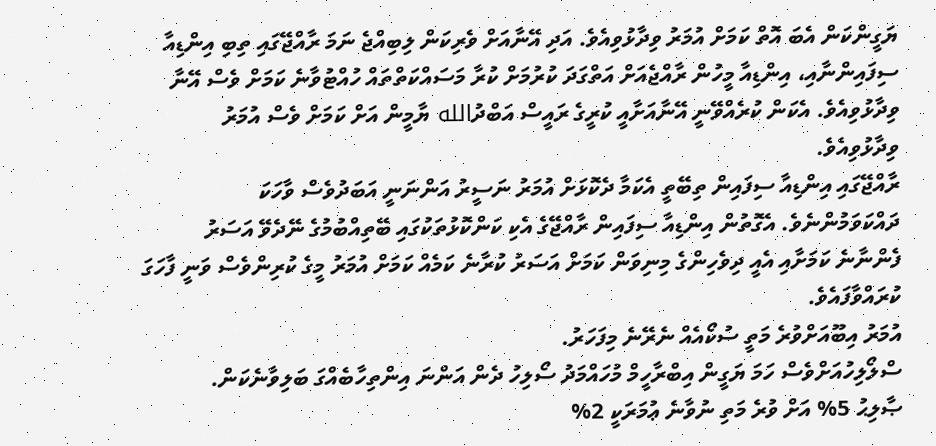ޔަގީންކަން އެބަ އޮތް ކަމަށް އުމަރު ވިދާޅުވިއެވެ. އަދި އޭނާއަށް ވެރިކަން ލިބިއްޖެ ނަމަ ރާއްޖޭގައި ތިބި އިންޑިއާ ސިފައިންނާއި، އިންޑިއާ މީހުން ރާއްޖެއަށް އަތްގަދަ ކުރުމަށް ކުރާ މަސައްކަތްތައް ހުއްޓުވާނެ ކަމަށް ވެސް އޭނާ ވިދާޅުވިއެވެ. އެކަން ކުރެއްވޭނީ އޭނާއަށާއީ ކުރީގެ ރައީސް އަބްދުالله ޔާމީން އަށް ކަމަށް ވެސް އުމަރު ވިދާޅުވިއެވެ.
ރާއްޖޭގައި އިންޑިއާ ސިފައިން ތިބޭތީ އެކަމާ ދެކޮޅަށް އުމަރު ނަސީރު އަންނަނީ އަބަދުވެސް ވާހަކަ ދައްކަވަމުންނެވެ. އެގޮތުން އިންޑިއާ ސިފައިން ރާއްޖޭގެ އެކި ކަންކޮޅުތަކުގައި ބޭތިއްބުމުގެ ނޭދެވޭ އަސަރު ފެންނާނެ ކަމަށާއި އެއީ ދިވެހިންގެ މިނިވަން ކަމަށް އަސަރު ކުރާނެ ކަމެއް ކަމަށް އުމަރު މީގެ ކުރިންވެސް ވަނީ ފާހަގަ ކުރައްވާފައެވެ.
އުމަރު އިބޫއަށްވުރެ މަތީ ސުކޯއެއް ނެރޭނެ މިފަހަރު.
ސްލޯލިހުއަށްވެސް ހަމަ ޔަގީން އިބްރާހީމް މުހައްމަދު ސޯލިހު ދެން އަންނަ އިންތިހާބެއްގަ ބަލިވާނެކަން.
ޞާލިޙު 5% އަށް ވުރެ މަތި ނުވާނެ ޢުމަރަކީ 2%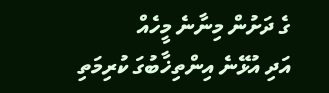ގެ ދަށުން މިނާނެ މީހެއް
އަދި އުޅޭނެ އިންތިޚާބުގަ ކުރިމަތި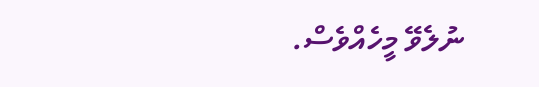ނުލެވޭ މީހެއްވެސް.